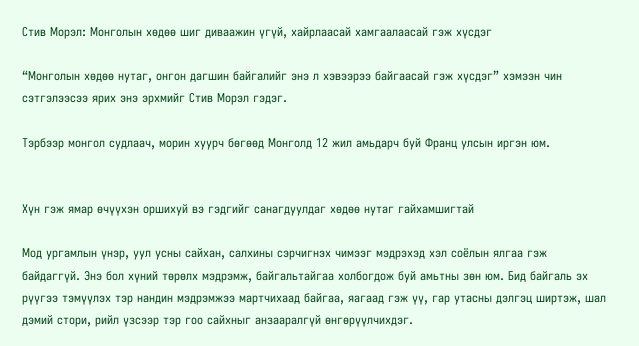Стив Морэл: Монголын хөдөө шиг диваажин үгүй, хайрлаасай хамгаалаасай гэж хүсдэг

“Монголын хөдөө нутаг, онгон дагшин байгалийг энэ л хэвээрээ байгаасай гэж хүсдэг” хэмээн чин сэтгэлээсээ ярих энэ эрхмийг Стив Морэл гэдэг.

Тэрбээр монгол судлаач, морин хуурч бөгөөд Монголд 12 жил амьдарч буй Франц улсын иргэн юм.


Хүн гэж ямар өчүүхэн оршихуй вэ гэдгийг санагдуулдаг хөдөө нутаг гайхамшигтай

Мод ургамлын үнэр, уул усны сайхан, салхины сэрчигнэх чимээг мэдрэхэд хэл соёлын ялгаа гэж байдаггүй. Энэ бол хүний төрөлх мэдрэмж, байгальтайгаа холбогдож буй амьтны зөн юм. Бид байгаль эх рүүгээ тэмүүлэх тэр нандин мэдрэмжээ мартчихаад байгаа, яагаад гэж үү, гар утасны дэлгэц ширтэж, шал дэмий стори, рийл үзсээр тэр гоо сайхныг анзааралгүй өнгөрүүлчихдэг.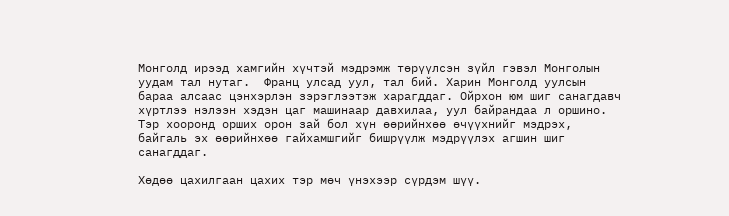Монголд ирээд хамгийн хүчтэй мэдрэмж төрүүлсэн зүйл гэвэл Монголын уудам тал нутаг.  Франц улсад уул, тал бий. Харин Монголд уулсын бараа алсаас цэнхэрлэн зэрэглээтэж харагддаг. Ойрхон юм шиг санагдавч хүртлээ нэлээн хэдэн цаг машинаар давхилаа, уул байрандаа л оршино. Тэр хооронд орших орон зай бол хүн өөрийнхөө өчүүхнийг мэдрэх, байгаль эх өөрийнхөө гайхамшгийг бишрүүлж мэдрүүлэх агшин шиг санагддаг.

Хөдөө цахилгаан цахих тэр мөч үнэхээр сүрдэм шүү.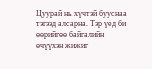Цуурай нь хүчтэй бууснаа тэгээд алсарна. Тэр үед би өөрийгөө байгалийн өчүүхэн жижиг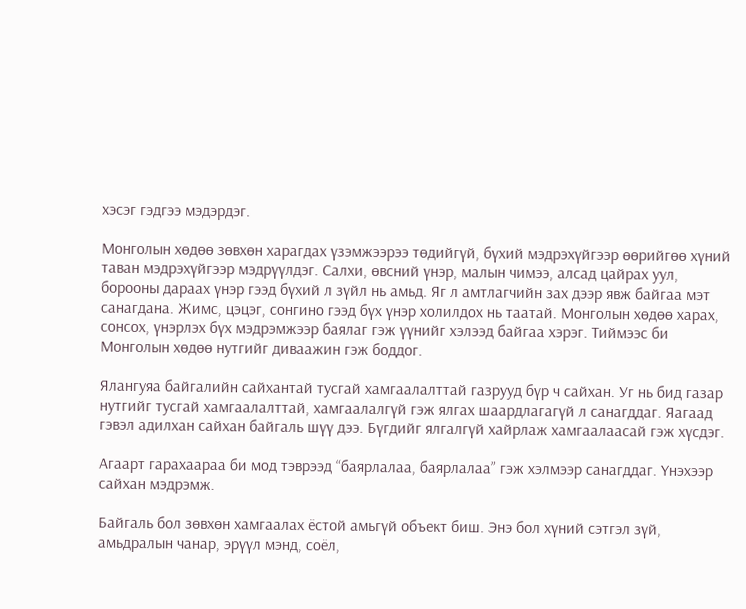хэсэг гэдгээ мэдэрдэг.

Монголын хөдөө зөвхөн харагдах үзэмжээрээ төдийгүй, бүхий мэдрэхүйгээр өөрийгөө хүний таван мэдрэхүйгээр мэдрүүлдэг. Салхи, өвсний үнэр, малын чимээ, алсад цайрах уул, борооны дараах үнэр гээд бүхий л зүйл нь амьд. Яг л амтлагчийн зах дээр явж байгаа мэт санагдана. Жимс, цэцэг, сонгино гээд бүх үнэр холилдох нь таатай. Монголын хөдөө харах, сонсох, үнэрлэх бүх мэдрэмжээр баялаг гэж үүнийг хэлээд байгаа хэрэг. Тиймээс би Монголын хөдөө нутгийг диваажин гэж боддог.

Ялангуяа байгалийн сайхантай тусгай хамгаалалттай газрууд бүр ч сайхан. Уг нь бид газар нутгийг тусгай хамгаалалттай, хамгаалалгүй гэж ялгах шаардлагагүй л санагддаг. Яагаад гэвэл адилхан сайхан байгаль шүү дээ. Бүгдийг ялгалгүй хайрлаж хамгаалаасай гэж хүсдэг.

Агаарт гарахаараа би мод тэврээд “баярлалаа, баярлалаа” гэж хэлмээр санагддаг. Үнэхээр сайхан мэдрэмж.

Байгаль бол зөвхөн хамгаалах ёстой амьгүй объект биш. Энэ бол хүний сэтгэл зүй, амьдралын чанар, эрүүл мэнд, соёл,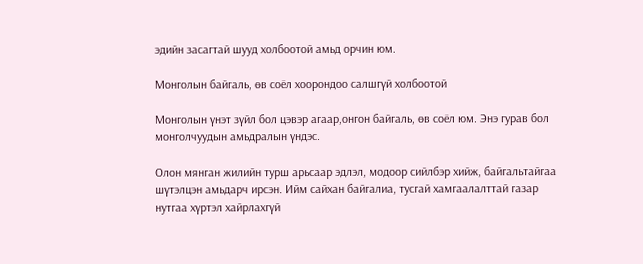эдийн засагтай шууд холбоотой амьд орчин юм.

Монголын байгаль, өв соёл хоорондоо салшгүй холбоотой

Монголын үнэт зүйл бол цэвэр агаар,онгон байгаль, өв соёл юм. Энэ гурав бол монголчуудын амьдралын үндэс.

Олон мянган жилийн турш арьсаар эдлэл, модоор сийлбэр хийж, байгальтайгаа шүтэлцэн амьдарч ирсэн. Ийм сайхан байгалиа, тусгай хамгаалалттай газар нутгаа хүртэл хайрлахгүй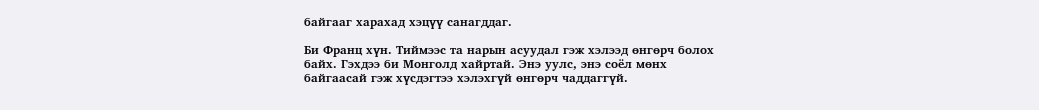байгааг харахад хэцүү санагддаг.

Би Франц хүн. Тиймээс та нарын асуудал гэж хэлээд өнгөрч болох байх. Гэхдээ би Монголд хайртай. Энэ уулс, энэ соёл мөнх байгаасай гэж хүсдэгтээ хэлэхгүй өнгөрч чаддаггүй.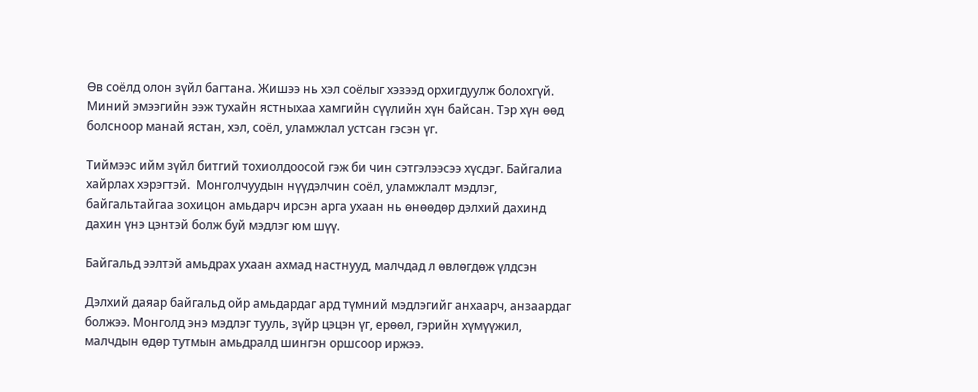Өв соёлд олон зүйл багтана. Жишээ нь хэл соёлыг хэзээд орхигдуулж болохгүй. Миний эмээгийн ээж тухайн ястныхаа хамгийн сүүлийн хүн байсан. Тэр хүн өөд болсноор манай ястан, хэл, соёл, уламжлал устсан гэсэн үг.

Тиймээс ийм зүйл битгий тохиолдоосой гэж би чин сэтгэлээсээ хүсдэг. Байгалиа хайрлах хэрэгтэй.  Монголчуудын нүүдэлчин соёл, уламжлалт мэдлэг, байгальтайгаа зохицон амьдарч ирсэн арга ухаан нь өнөөдөр дэлхий дахинд дахин үнэ цэнтэй болж буй мэдлэг юм шүү.

Байгальд ээлтэй амьдрах ухаан ахмад настнууд, малчдад л өвлөгдөж үлдсэн

Дэлхий даяар байгальд ойр амьдардаг ард түмний мэдлэгийг анхаарч, анзаардаг болжээ. Монголд энэ мэдлэг тууль, зүйр цэцэн үг, ерөөл, гэрийн хүмүүжил, малчдын өдөр тутмын амьдралд шингэн оршсоор иржээ.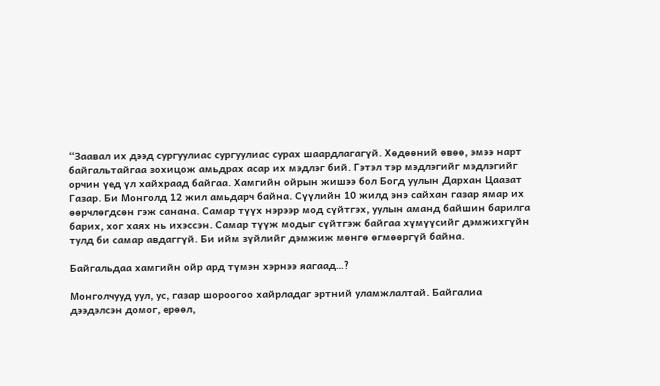“Заавал их дээд сургуулиас сургуулиас сурах шаардлагагүй. Хөдөөний өвөө, эмээ нарт байгальтайгаа зохицож амьдрах асар их мэдлэг бий. Гэтэл тэр мэдлэгийг мэдлэгийг орчин үед үл хайхраад байгаа. Хамгийн ойрын жишээ бол Богд уулын Дархан Цаазат Газар. Би Монголд 12 жил амьдарч байна. Сүүлийн 10 жилд энэ сайхан газар ямар их өөрчлөгдсөн гэж санана. Самар түүх нэрээр мод сүйтгэх, уулын аманд байшин барилга барих, хог хаях нь ихэссэн. Самар түүж модыг сүйтгэж байгаа хүмүүсийг дэмжихгүйн тулд би самар авдаггүй. Би ийм зүйлийг дэмжиж мөнгө өгмөөргүй байна.

Байгальдаа хамгийн ойр ард түмэн хэрнээ яагаад…?

Монголчууд уул, ус, газар шороогоо хайрладаг эртний уламжлалтай. Байгалиа дээдэлсэн домог, ерөөл,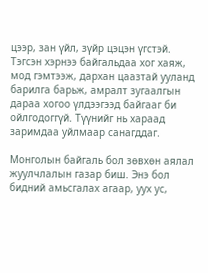цээр, зан үйл, зүйр цэцэн үгстэй. Тэгсэн хэрнээ байгальдаа хог хаяж, мод гэмтээж, дархан цаазтай ууланд барилга барьж, амралт зугаалгын дараа хогоо үлдээгээд байгааг би ойлгодоггүй. Түүнийг нь хараад заримдаа уйлмаар санагддаг.

Монголын байгаль бол зөвхөн аялал жуулчлалын газар биш. Энэ бол бидний амьсгалах агаар, уух ус,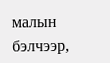малын бэлчээр,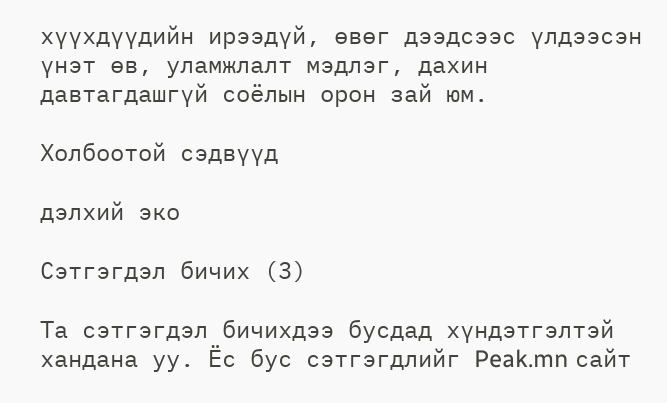хүүхдүүдийн ирээдүй, өвөг дээдсээс үлдээсэн үнэт өв, уламжлалт мэдлэг, дахин давтагдашгүй соёлын орон зай юм.

Холбоотой сэдвүүд

дэлхий эко

Сэтгэгдэл бичих (3)

Та сэтгэгдэл бичихдээ бусдад хүндэтгэлтэй хандана уу. Ёс бус сэтгэгдлийг Peak.mn сайт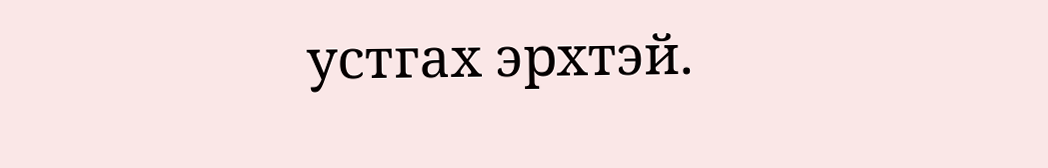устгах эрхтэй.